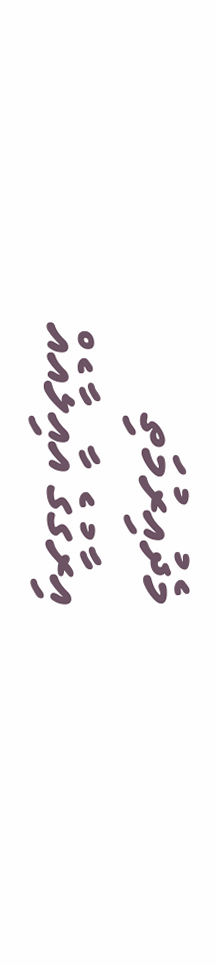މެދުއިރުމަތި
އިރާގުގެ އާއިލާއެއް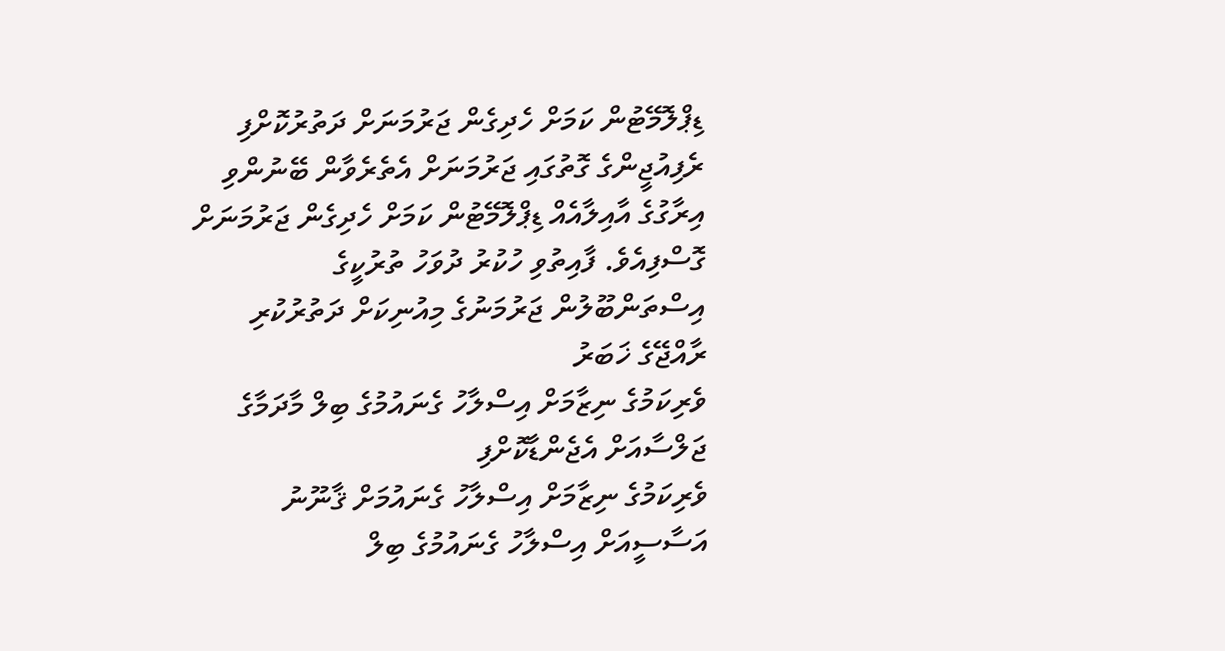ޑިޕްލޮމޭޓުން ކަމަށް ހެދިގެން ޖަރުމަނަށް ދަތުރުކޮށްފި
ރެފިއުޖީންގެ ގޮތުގައި ޖަރުމަނަށް އެތެރެވާން ބޭނުންވި އިރާގުގެ އާއިލާއެއް ޑިޕްލޮމޭޓުން ކަމަށް ހެދިގެން ޖަރުމަނަށް ގޮސްފިއެވެ. ފާއިތުވި ހުކުރު ދުވަހު ތުރުކީގެ އިސްތަންބޫލުން ޖަރުމަނުގެ މިއުނިކަށް ދަތުރުކުރި
ރާއްޖޭގެ ޚަބަރު
ވެރިކަމުގެ ނިޒާމަށް އިސްލާހު ގެނައުމުގެ ބިލް މާދަމާގެ ޖަލްސާއަށް އެޖެންޑާކޮށްފި
ވެރިކަމުގެ ނިޒާމަށް އިސްލާހު ގެނައުމަށް ޤާނޫނު އަސާސީއަށް އިސްލާހު ގެނައުމުގެ ބިލް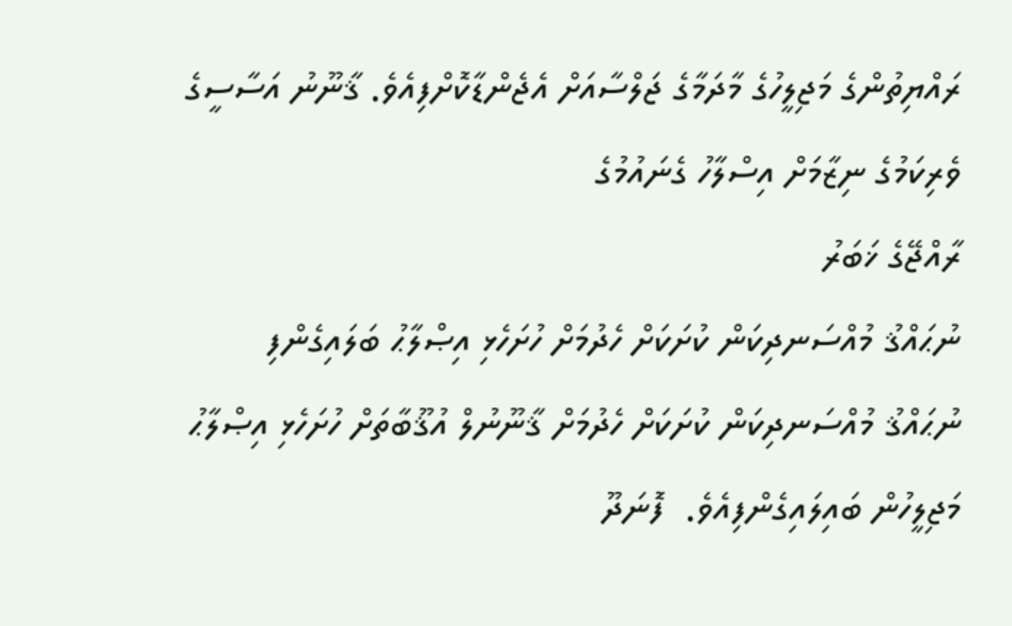ރައްޔިތުންގެ މަޖިލީހުގެ މާދަމާގެ ޖަލްސާއަށް އެޖެންޑާކޮށްފިއެވެ. ޤާނޫނު އަސާސީގެ ވެރިކަމުގެ ނިޒާމަށް އިސްލާހު ގެނައުމުގެ
ރާއްޖޭގެ ޚަބަރު
ނުޙައްޤު މުއްސަނދިކަން ކުށަކަށް ހެދުމަށް ހުށަހެޅި އިޞްލާޙު ބަލައިގެންފި
ނުޙައްޤު މުއްސަނދިކަން ކުށަކަށް ހެދުމަށް ޤާނޫނުލް އުޤޫބާތަށް ހުށަހެޅި އިޞްލާޙު މަޖިލީހުން ބައިލައިގެންފިއެވެ.  ފޮނަދޫ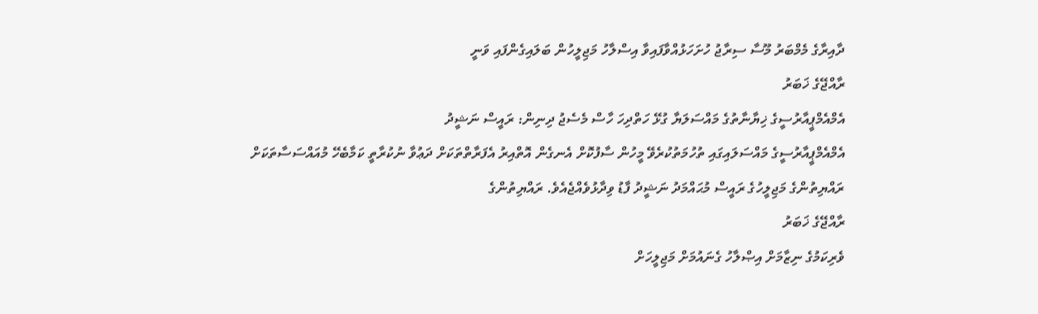ދާއިރާގެ މެމްބަރު މޫސާ ސިރާޖު ހުށަހަޅުއްވާފައިވާ އިސްލާހު މަޖިލީހުން ބަލައިގެންފައި ވަނީ
ރާއްޖޭގެ ޚަބަރު
އެމްއެމްޕީއާރުސީގެ ޚިޔާނާތުގެ މައްސަލަޔާ ގުޅޭ ހަތްދިހަ ހާސް މެސެޖު ދިނިން: ރައީސް ނަޝީދު
އެމްއެމްޕީއާރުސީގެ މައްސަލައިގައި ތުހުމަތުކުރެވޭ މީހުން ސާފުކޮށް އެނގެން އޮތްއިރު އެފަރާތްތަކަށް ދަޢުވާ ނުކުރާތީ ކަމާބެހޭ މުއައްސަސާތަކަށް ރައްޔިތުންގެ މަޖިލީހުގެ ރައީސް މުޙައްމަދު ނަޝީދު ފާޑު ވިދާޅުވެއްޖެއެވެ. ރައްޔިތުންގެ
ރާއްޖޭގެ ޚަބަރު
ވެރިކަމުގެ ނިޒާމަށް އިޞްލާހު ގެނައުމަށް މަޖިލީހަށް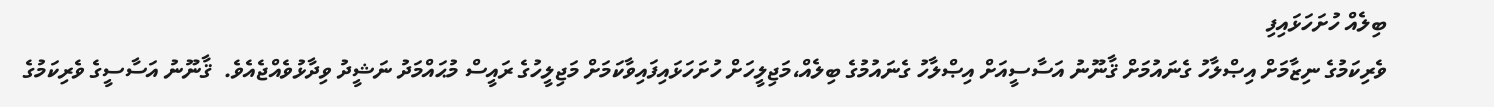ބިލެއް ހުށަހަޅައިފި
ވެރިކަމުގެ ނިޒާމަށް އިޞްލާހު ގެނައުމަށް ޤާނޫނު އަސާސީއަށް އިޞްލާހު ގެނައުމުގެ ބިލެއް،މަޖިލީހަށް ހުށަހަޅައިފައިވާކަމަށް މަޖިލީހުގެ ރައީސް މުޙައްމަދު ނަޝީދު ވިދާޅުވެއްޖެއެވެ.  ޤާނޫނު އަސާސީގެ ވެރިކަމުގެ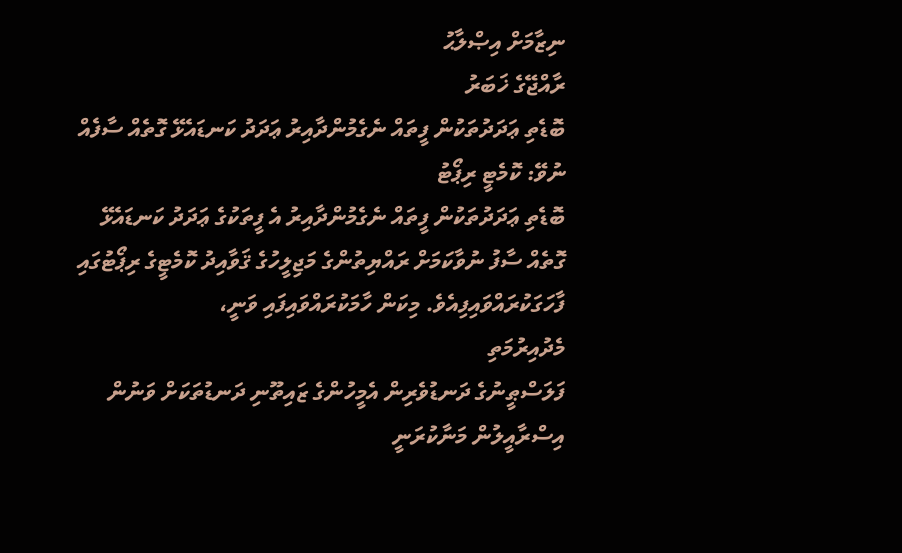ނިޒާމަށް އިޞްލާޙު
ރާއްޖޭގެ ޚަބަރު
ބޮޑެތި ޢަދަދުތަކުން ފީތައް ނެގެމުންދާއިރު ޢަދަދު ކަނޑައެޅޭ ގޮތެއް ސާފެއް ނުވޭ: ކޮމެޓީ ރިޕޯޓު
ބޮޑެތި ޢަދަދުތަކުން ފީތައް ނެގެމުންދާއިރު އެ ފީތަކުގެ ޢަދަދު ކަނޑައެޅޭ ގޮތެއް ސާފު ނުވާކަމަށް ރައްޔިތުންގެ މަޖިލީހުގެ ޤަވާއިދު ކޮމެޓީގެ ރިޕޯޓުގައި ފާހަގަކުރައްވައިފިއެވެ. މިކަން ހާމަކުރައްވައިފައި ވަނީ،
މެދުއިރުމަތި
ފަލަސްޠީނުގެ ދަނޑުވެރިން އެމީހުންގެ ޒައިތޫނި ދަނޑުތަކަށް ވަނުން އިސްރާއީލުން މަނާކުރަނީ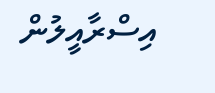އިސްރާއީލުން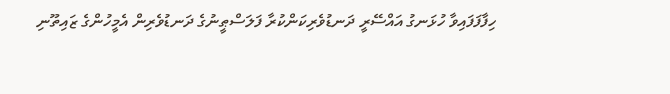ހިފާފަފައިވާ ހުޅަނގު އައްސޭރީ ދަނޑުވެރިކަންކުރާ ފަލަސްޠީނުގެ ދަނޑުވެރިން އެމީހުންގެ ޒައިތޫނި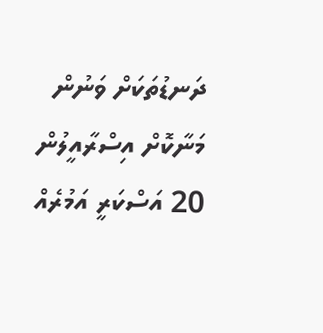ދަނޑުތަކަށް ވަނުން މަނާކޮށް އިސްރާއީލުން 20 އަސްކަރީ އަމުރެއް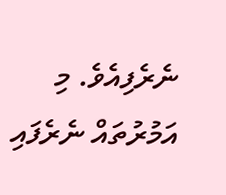ނެރެފިއެވެ. މި އަމުރުތައް ނެރެފައި